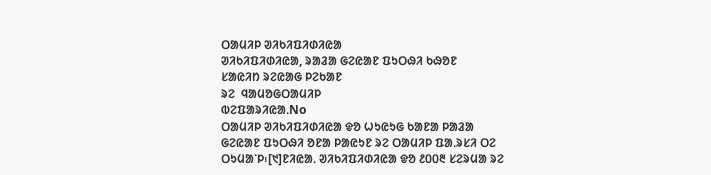ᱛᱟᱢᱤᱞ ᱣᱤᱠᱤᱯᱤᱰᱤᱭᱟ
ᱣᱤᱠᱤᱯᱤᱰᱤᱭᱟ, ᱨᱟᱲᱟ ᱜᱮᱭᱟᱱ ᱯᱩᱛᱷᱤ ᱠᱷᱚᱱ
ᱥᱟᱭᱤᱴ ᱨᱮᱭᱟᱜ ᱞᱮᱠᱟᱱ
ᱨᱮ  ᱧᱟᱢᱚᱜᱛᱟᱢᱤᱞ
ᱵᱮᱯᱟᱨᱤᱭᱟᱹNo
ᱛᱟᱢᱤᱞ ᱣᱤᱠᱤᱯᱤᱰᱤᱭᱟ ᱫᱚ ᱦᱩᱭᱩᱜ ᱠᱟᱱᱟ ᱞᱟᱲᱟ ᱜᱮᱭᱟᱱ ᱯᱩᱛᱷᱤ ᱚᱱᱟ ᱞᱟᱭᱩᱱ ᱨᱮ ᱛᱟᱢᱤᱞ ᱯᱟᱹᱨᱥᱤ ᱛᱮ ᱛᱩᱢᱟᱸᱞ᱾[᱑]ᱱᱤᱭᱟᱹ ᱣᱤᱠᱤᱯᱤᱰᱤᱭᱟ ᱫᱚ ᱒᱐᱐᱓ ᱥᱮᱨᱢᱟ ᱨᱮ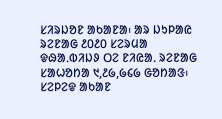ᱥᱤᱨᱡᱚᱱ ᱟᱠᱟᱱᱟ᱾ ᱟᱨ ᱡᱩᱞᱟᱭ ᱨᱮᱱᱟᱜ ᱒᱐᱒᱐ ᱥᱮᱨᱢᱟ ᱫᱷᱟᱹᱵᱤᱡᱽ ᱛᱮ ᱱᱤᱭᱟᱹ ᱨᱮᱱᱟᱜ ᱥᱟᱦᱚᱴᱟ ᱑,᱒᱙,᱙᱔᱙ ᱜᱚᱴᱟᱝ᱾ ᱥᱮᱞᱮᱫ ᱟᱠᱟᱱ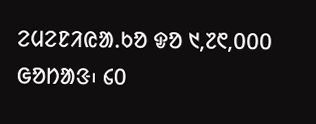ᱮᱢᱮᱱᱤᱭᱟᱹᱠᱚ ᱫᱚ ᱑,᱗᱖,᱐᱐᱐ ᱜᱚᱴᱟᱝ᱾ ᱔᱐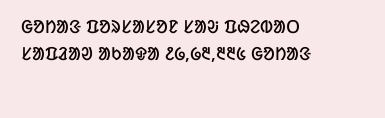ᱜᱚᱴᱟᱝ ᱯᱚᱨᱥᱟᱥᱚᱱ ᱥᱟᱶ ᱯᱷᱮᱵᱟᱛ ᱥᱟᱯᱲᱟᱣ ᱟᱠᱟᱫᱟ ᱒᱙,᱙᱓,᱓᱓᱕ ᱜᱚᱴᱟᱝ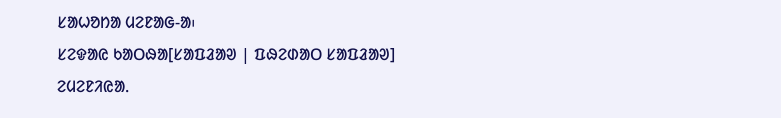ᱥᱟᱦᱚᱴᱟ ᱢᱮᱱᱟᱜ-ᱟ᱾
ᱥᱮᱫᱟᱭ ᱠᱟᱛᱷᱟ[ᱥᱟᱯᱲᱟᱣ | ᱯᱷᱮᱰᱟᱛ ᱥᱟᱯᱲᱟᱣ]
ᱮᱢᱮᱱᱤᱭᱟᱹ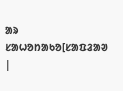ᱟᱨ ᱥᱟᱦᱚᱴᱟᱠᱚ[ᱥᱟᱯᱲᱟᱣ |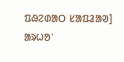ᱯᱷᱮᱰᱟᱛ ᱥᱟᱯᱲᱟᱣ]
ᱟᱨᱦᱚᱸ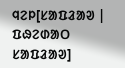ᱧᱮᱞ[ᱥᱟᱯᱲᱟᱣ | ᱯᱷᱮᱰᱟᱛ ᱥᱟᱯᱲᱟᱣ]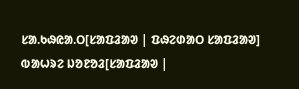ᱥᱟ.ᱠᱷᱭᱟ.ᱛ[ᱥᱟᱯᱲᱟᱣ | ᱯᱷᱮᱰᱟᱛ ᱥᱟᱯᱲᱟᱣ]
ᱵᱟᱦᱨᱮ ᱡᱚᱱᱚᱲ[ᱥᱟᱯᱲᱟᱣ |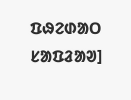ᱯᱷᱮᱰᱟᱛ ᱥᱟᱯᱲᱟᱣ]